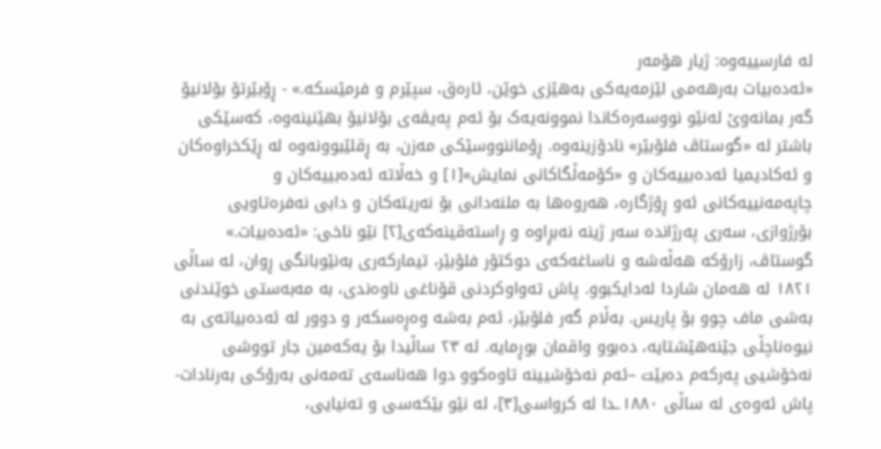لە فارسییەوە: ژیار هۆمەر
«ئەدەبیات بەرهەمی لێزمەیەکی بەهێزی خوێن، ئارەق، سپێرم و فرمێسکە.» - ڕۆبێرتۆ بۆلانیۆ
گەر بمانەوێ لەنێو نووسەرەکاندا نموونەیەک بۆ ئەم پەیڤەی بۆلانیۆ بهێنینەوە، کەسێکی باشتر لە «گوستاڤ فلۆبێر» نادۆزینەوە. ڕۆماننووسێکی مەزن، بە ڕقلێبوونەوە لە ڕێکخراوەکان و ئەکادیمیا ئەدەبییەکان و «کۆمەڵگاکانی نمایش»[١] و خەڵاتە ئەدەبییەکان و چاپەمەنییەکانی ئەو ڕۆژگارە، هەروەها بە ملنەدانی بۆ نەریتەکان و دابی نەفرەتاویی بۆرژوازی، سەری پەرژاندە سەر ژینە نەبڕاوە و ڕاستەقینەکەی[٢] نێو ناخی: «ئەدەبیات.»
گوستاڤ، زارۆکە هەڵەشە و ناساغەکەی دوکتۆر فلۆبێر، تیمارکەری بەنێوبانگی ڕوان، لە ساڵی ١٨٢١ لە هەمان شاردا لەدایکبوو. پاش تەواوکردنی قۆناغی ناوەندی، بە مەبەستی خوێندنی بەشی ماف چوو بۆ پاریس. بەڵام گەر فلۆبێر، ئەم بەشە وەڕەسکەر و دوور لە ئەدەبیاتەی بە نیوەناچڵی جێنەهێشتایە، دەبوو واقمان بوڕمایە. لە ٢٣ ساڵیدا بۆ یەکەمین جار تووشی نەخۆشیی پەرکەم دەبێت –ئەم نەخۆشیینە تاوەکوو دوا هەناسەی تەمەنی بەرۆکی بەرنادات- پاش ئەوەی لە ساڵی ١٨٨٠ـدا لە کرواسی[٣]، لە نێو بێکەسی و تەنیایی،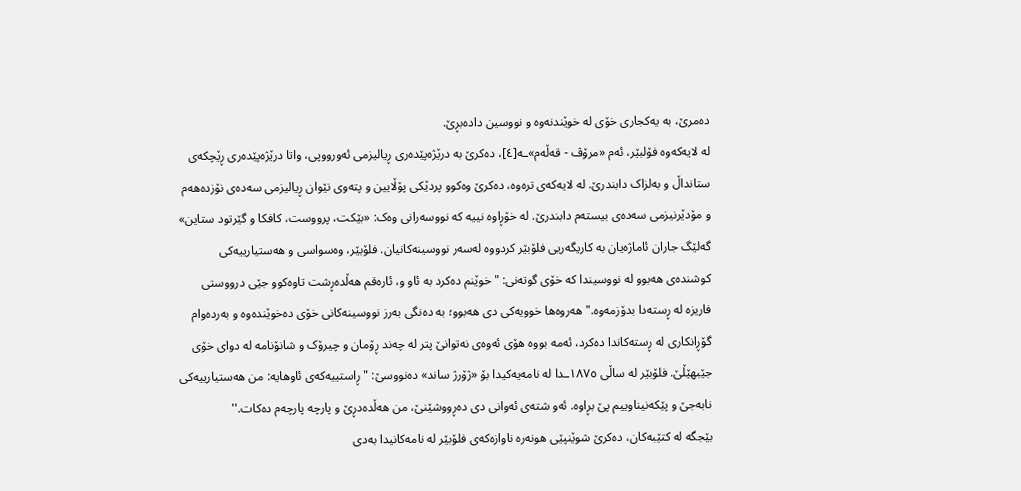دەمرێ، بە یەکجاری خۆی لە خوێندنەوە و نووسین دادەبڕێ.
لە لایەکەوە فۆلبێر، ئەم «مرۆڤ - قەڵەم»ـە[٤]، دەکرێ بە درێژەپێدەری ڕیالیزمی ئەورووپی، واتا درێژەپێدەری ڕێچکەی ستانداڵ و بەلزاک دابندرێ. لە لایەکەی ترەوە، دەکرێ وەکوو پردێکی پۆڵایین و پتەوی نێوان ڕیالیزمی سەدەی نۆزدەهەم و مۆدێرنیزمی سەدەی بیستەم دابندرێ. لە خۆڕاوە نییە کە نووسەرانی وەک: «بێکت، پرووست، کافکا و گێرتود ستاین» گەلێگ جاران ئاماژەیان بە کاریگەریی فلۆبێر کردووە لەسەر نووسینەکانیان. فلۆبێر، وەسواسی و هەستیارییەکی کوشندەی هەبوو لە نووسیندا کە خۆی گوتەنی: "خوێنم دەکرد بە ئاو و، ئارەقم هەڵدەڕشت تاوەکوو جێی درووستی فاریزە لە ڕستەدا بدۆزمەوە." هەروەها خوویەکی دی هەبوو؛ بە دەنگی بەرز نووسینەکانی خۆی دەخوێندەوە و بەردەوام گۆڕانکاری لە ڕستەکاندا دەکرد، ئەمە بووە هۆی ئەوەی نەتوانێ پتر لە چەند ڕۆمان و چیرۆک و شانۆنامە لە دوای خۆی جێبهێڵێ. فلۆبێر لە ساڵی ١٨٧٥ـدا لە نامەیەکیدا بۆ «ژۆرژ ساند» دەنووسێ: "ڕاستییەکەی ئاوهایە: من هەستیارییەکی نابەجێ و پێکەنیناوییم پێ بڕاوە. ئەو شتەی ئەوانی دی دەڕووشێنێ، من هەڵدەدڕێ و پارچە پارچەم دەکات.''
بێجگە لە کتێبەکان، دەکرێ شوێنپێی هونەرە ناوازەکەی فلۆبێر لە نامەکانیدا بەدی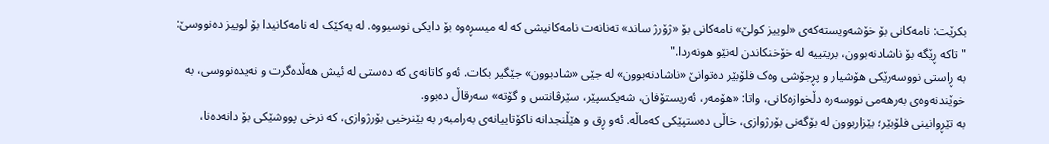بکرێت: نامەکانی بۆ خۆشەویستەکەی «لوییز کولێ» نامەکانی بۆ «ژۆرژ ساند» تەنانەت نامەکانیشی کە لە میسڕەوە بۆ دایکی نوسیووە. لە یەکێک لە نامەکانیدا بۆ لوییز دەنووسێ: "تاکە ڕێگە بۆ ناشادنەبوون، بریتییە لە خۆخنکاندن لەنێو هونەردا."
بە ڕاستی نووسەرێکی هۆشیار و پڕجۆشی وەک فلۆبێر دەتوانێ «ناشادنەبوون» لە جێی «شادبوون» جێگیر بکات. ئەو کاتانەی کە دەستی لە ئیش هەڵدەگرت و نەیدەنووسی، بە خوێندنەوەی بەرهەمی نووسەرە دڵخوازەکانی، واتا: «هۆمەر، ئەریستۆفان، شەیکسپێر، سێرڤانتس و گۆتە» سەرقاڵ دەبوو.
بە تێڕوانینی فلۆبێر؛ بێزاربوون لە بۆگەنی بۆرژوازی، خاڵی دەستپێکی کەماڵە. ئەو ڕق و هێڵنجدانە ناکۆتاییانەی بەرامبەر بە بێنرخیی بۆرژوازی، کە نرخی پووشێکی بۆ دانەدەنا،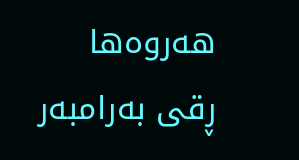هەروەها ڕقی بەرامبەر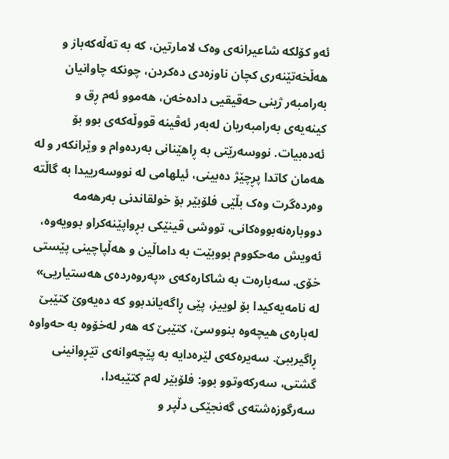ئەو کۆلکە شاعیرانەی وەک لامارتین، کە بە تەڵەکەباز و هەڵخەتێنەری کچان ناوزەدی دەکردن، چونکە چاوانیان بەرامبەر ژینی حەقیقیی دادەخەن، هەموو ئەم ڕق و کینەیەی بەرامبەریان لەبەر ئەڤینە قووڵەکەی بوو بۆ ئەدەبیات. نووسەرێتی بە ڕاهێنانی بەردەوام و وێرانکەر و لە هەمان کاتدا پڕچێژ دەبینی، ئیلهامی لە نووسەرییدا بە گاڵتە وەردەگرت وەک بڵێی فلۆبێر بۆ خولقاندنی بەرهەمە دووبارەنەبووەکانی، تووشی قینێکی بڕواپێنەکراو بوویەوە، ئەویش مەحکووم بووبێت بە داماڵین و هەڵپاچینی پێستی خۆی. سەبارەت بە شاکارەکەی «پەروەردەی هەستیاریی» لە نامەیەکیدا بۆ لوییز، پێی ڕاگەیاندبوو کە دەیەوێ کتێبێ لەبارەی هیچەوە بنووسێ، کتێبێ کە هەر لەخۆوە بە حەواوە ڕاگیرببێ. سەیرەکەی لێرەدایە بە پێچەوانەی تێڕوانینی گشتی، سەرکەوتوو بوو: فلۆبێر لەم کتێبەدا، سەرگوزەشتەی گەنجێکی دڵپر و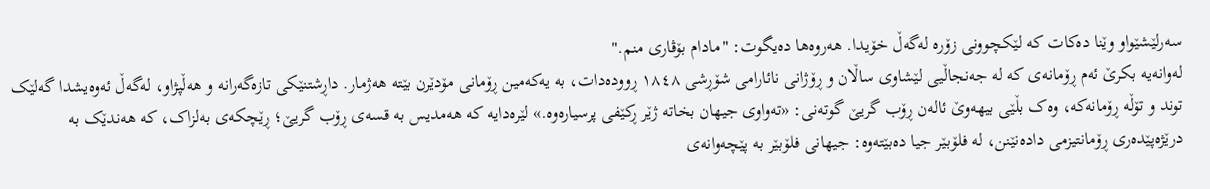سەرلێشێواو وێنا دەکات کە لێکچوونی زۆرە لەگەڵ خۆیدا. هەروەها دەیگوت: "مادام بۆڤاری منم."
لەوانەیە بکرێ ئەم ڕۆمانەی کە لە جەنجاڵیی لێشاوی ساڵان و ڕۆژانی نائارامی شۆڕشی ١٨٤٨ ڕوودەدات، بە یەکەمین ڕۆمانی مۆدێرن بێتە هەژمار. داڕشتنێکی تازەگەرانە و هەڵپژاو، لەگەڵ ئەوەیشدا گەلێک توند و تۆڵە ڕۆمانەکە، وەک بڵێی بیهەوێ ئالەن ڕۆب گریێ گوتەنی: «تەواوی جیهان بخاتە ژێر ڕکێفی پرسیارەوە.» لێرەدایە کە هەمدیس بە قسەی ڕۆب گریێ؛ ڕێچکەی بەلزاک، کە هەندێک بە درێژەپێدەری ڕۆمانتیزمی دادەنێنن، لە فلۆبێر جیا دەبێتەوە: جیهانی فلۆبێر بە پێچەوانەی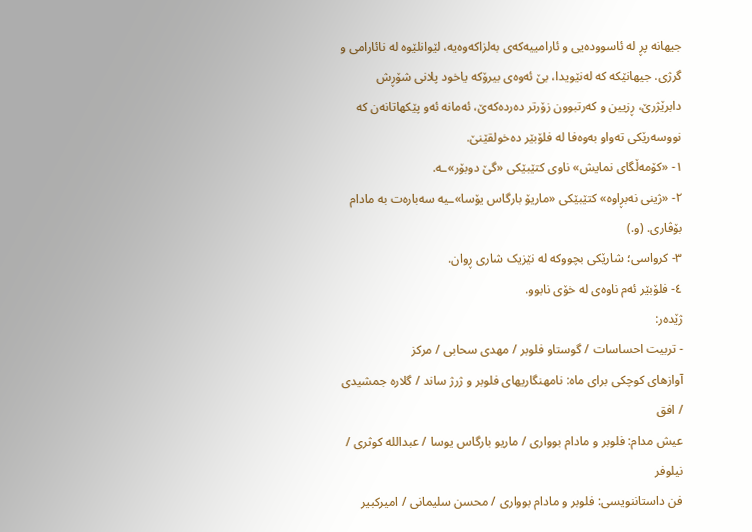جیهانە پڕ لە ئاسوودەیی و ئارامییەکەی بەلزاکەوەیە، لێوانلێوە لە نائارامی و گرژی. جیهانێکە کە لەنێویدا، بێ ئەوەی بیرۆکە یاخود پلانی شۆڕش دابرێژرێ، ڕزیین و کەرتبوون زۆرتر دەردەکەێ، ئەمانە ئەو پێکهاتانەن کە نووسەرێکی تەواو بەوەفا لە فلۆبێر دەخولقێنێ.
١- «کۆمەڵگای نمایش» ناوی کتێبێکی «گێ دوبۆر»ـە.
٢- «ژینی نەبڕاوە» کتێبێکی «ماریۆ بارگاس یۆسا»ـیە سەبارەت بە مادام بۆڤاری. (و.)
٣- کرواسی؛ شارێکی بچووکە لە نێزیک شاری ڕوان.
٤- فلۆبێر ئەم ناوەی لە خۆی نابوو.
ژێدەر:
- تربیت احساسات / گوستاو فلوبر / مهدی سحابی / مرکز
آوازهای کوچکی برای ماه: نامهنگاریهای فلوبر و ژرژ ساند / گلاره جمشیدی / افق
عیش مدام: فلوبر و مادام بوواری / ماریو بارگاس یوسا / عبدالله کوثری / نیلوفر
فن داستاننویسی: فلوبر و مادام بوواری / محسن سلیمانی / امیرکبیر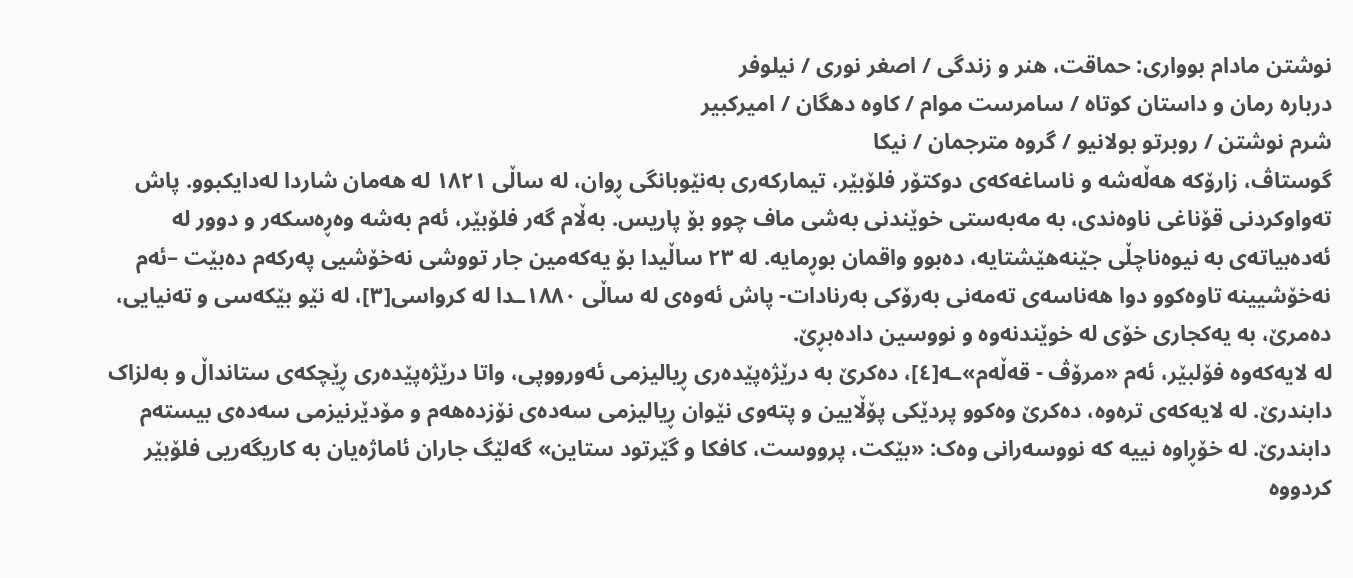نوشتن مادام بوواری: حماقت، هنر و زندگی / اصغر نوری / نیلوفر
درباره رمان و داستان کوتاه / سامرست موام / کاوه دهگان / امیرکبیر
شرم نوشتن / روبرتو بولانیو / گروه مترجمان / نیکا
گوستاڤ، زارۆکە هەڵەشە و ناساغەکەی دوکتۆر فلۆبێر، تیمارکەری بەنێوبانگی ڕوان، لە ساڵی ١٨٢١ لە هەمان شاردا لەدایکبوو. پاش تەواوکردنی قۆناغی ناوەندی، بە مەبەستی خوێندنی بەشی ماف چوو بۆ پاریس. بەڵام گەر فلۆبێر، ئەم بەشە وەڕەسکەر و دوور لە ئەدەبیاتەی بە نیوەناچڵی جێنەهێشتایە، دەبوو واقمان بوڕمایە. لە ٢٣ ساڵیدا بۆ یەکەمین جار تووشی نەخۆشیی پەرکەم دەبێت –ئەم نەخۆشیینە تاوەکوو دوا هەناسەی تەمەنی بەرۆکی بەرنادات- پاش ئەوەی لە ساڵی ١٨٨٠ـدا لە کرواسی[٣]، لە نێو بێکەسی و تەنیایی، دەمرێ، بە یەکجاری خۆی لە خوێندنەوە و نووسین دادەبڕێ.
لە لایەکەوە فۆلبێر، ئەم «مرۆڤ - قەڵەم»ـە[٤]، دەکرێ بە درێژەپێدەری ڕیالیزمی ئەورووپی، واتا درێژەپێدەری ڕێچکەی ستانداڵ و بەلزاک دابندرێ. لە لایەکەی ترەوە، دەکرێ وەکوو پردێکی پۆڵایین و پتەوی نێوان ڕیالیزمی سەدەی نۆزدەهەم و مۆدێرنیزمی سەدەی بیستەم دابندرێ. لە خۆڕاوە نییە کە نووسەرانی وەک: «بێکت، پرووست، کافکا و گێرتود ستاین» گەلێگ جاران ئاماژەیان بە کاریگەریی فلۆبێر کردووە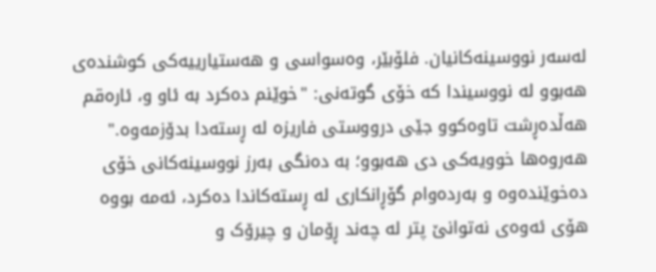لەسەر نووسینەکانیان. فلۆبێر، وەسواسی و هەستیارییەکی کوشندەی هەبوو لە نووسیندا کە خۆی گوتەنی: "خوێنم دەکرد بە ئاو و، ئارەقم هەڵدەڕشت تاوەکوو جێی درووستی فاریزە لە ڕستەدا بدۆزمەوە." هەروەها خوویەکی دی هەبوو؛ بە دەنگی بەرز نووسینەکانی خۆی دەخوێندەوە و بەردەوام گۆڕانکاری لە ڕستەکاندا دەکرد، ئەمە بووە هۆی ئەوەی نەتوانێ پتر لە چەند ڕۆمان و چیرۆک و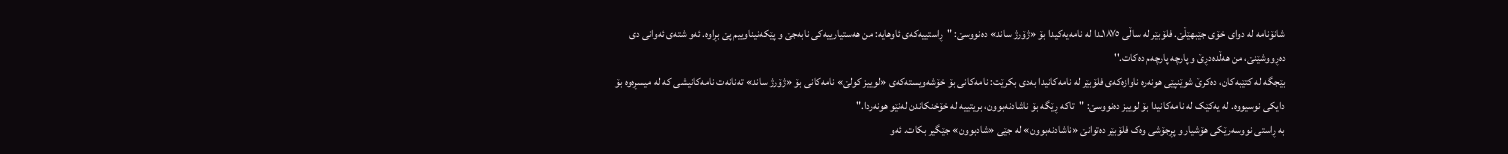شانۆنامە لە دوای خۆی جێبهێڵێ. فلۆبێر لە ساڵی ١٨٧٥ـدا لە نامەیەکیدا بۆ «ژۆرژ ساند» دەنووسێ: "ڕاستییەکەی ئاوهایە: من هەستیارییەکی نابەجێ و پێکەنیناوییم پێ بڕاوە. ئەو شتەی ئەوانی دی دەڕووشێنێ، من هەڵدەدڕێ و پارچە پارچەم دەکات.''
بێجگە لە کتێبەکان، دەکرێ شوێنپێی هونەرە ناوازەکەی فلۆبێر لە نامەکانیدا بەدی بکرێت: نامەکانی بۆ خۆشەویستەکەی «لوییز کولێ» نامەکانی بۆ «ژۆرژ ساند» تەنانەت نامەکانیشی کە لە میسڕەوە بۆ دایکی نوسیووە. لە یەکێک لە نامەکانیدا بۆ لوییز دەنووسێ: "تاکە ڕێگە بۆ ناشادنەبوون، بریتییە لە خۆخنکاندن لەنێو هونەردا."
بە ڕاستی نووسەرێکی هۆشیار و پڕجۆشی وەک فلۆبێر دەتوانێ «ناشادنەبوون» لە جێی «شادبوون» جێگیر بکات. ئەو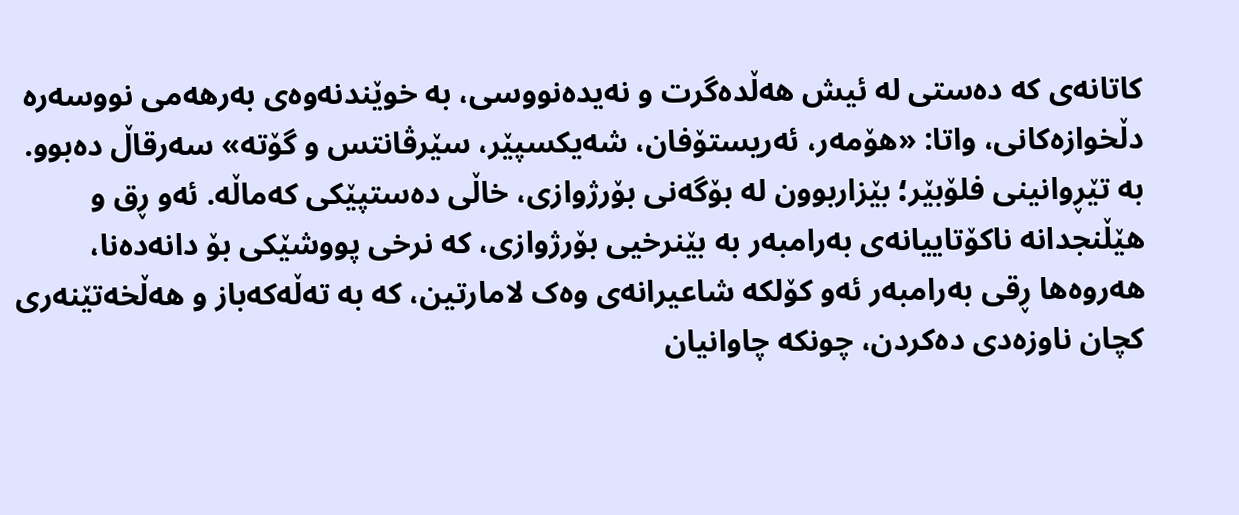کاتانەی کە دەستی لە ئیش هەڵدەگرت و نەیدەنووسی، بە خوێندنەوەی بەرهەمی نووسەرە دڵخوازەکانی، واتا: «هۆمەر، ئەریستۆفان، شەیکسپێر، سێرڤانتس و گۆتە» سەرقاڵ دەبوو.
بە تێڕوانینی فلۆبێر؛ بێزاربوون لە بۆگەنی بۆرژوازی، خاڵی دەستپێکی کەماڵە. ئەو ڕق و هێڵنجدانە ناکۆتاییانەی بەرامبەر بە بێنرخیی بۆرژوازی، کە نرخی پووشێکی بۆ دانەدەنا، هەروەها ڕقی بەرامبەر ئەو کۆلکە شاعیرانەی وەک لامارتین، کە بە تەڵەکەباز و هەڵخەتێنەری کچان ناوزەدی دەکردن، چونکە چاوانیان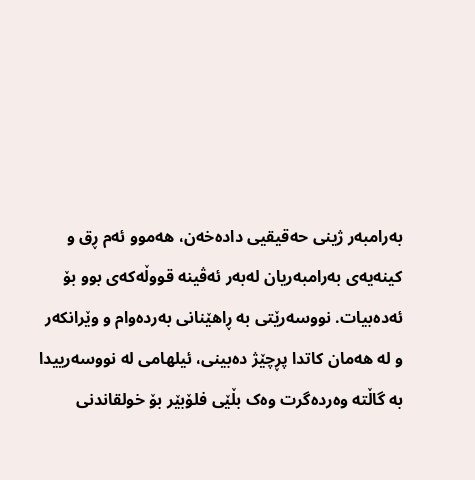بەرامبەر ژینی حەقیقیی دادەخەن، هەموو ئەم ڕق و کینەیەی بەرامبەریان لەبەر ئەڤینە قووڵەکەی بوو بۆ ئەدەبیات. نووسەرێتی بە ڕاهێنانی بەردەوام و وێرانکەر و لە هەمان کاتدا پڕچێژ دەبینی، ئیلهامی لە نووسەرییدا بە گاڵتە وەردەگرت وەک بڵێی فلۆبێر بۆ خولقاندنی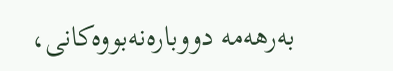بەرهەمە دووبارەنەبووەکانی،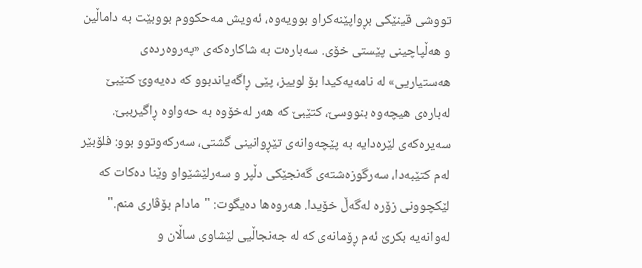تووشی قینێکی بڕواپێنەکراو بوویەوە، ئەویش مەحکووم بووبێت بە داماڵین و هەڵپاچینی پێستی خۆی. سەبارەت بە شاکارەکەی «پەروەردەی هەستیاریی» لە نامەیەکیدا بۆ لوییز، پێی ڕاگەیاندبوو کە دەیەوێ کتێبێ لەبارەی هیچەوە بنووسێ، کتێبێ کە هەر لەخۆوە بە حەواوە ڕاگیرببێ. سەیرەکەی لێرەدایە بە پێچەوانەی تێڕوانینی گشتی، سەرکەوتوو بوو: فلۆبێر لەم کتێبەدا، سەرگوزەشتەی گەنجێکی دڵپر و سەرلێشێواو وێنا دەکات کە لێکچوونی زۆرە لەگەڵ خۆیدا. هەروەها دەیگوت: "مادام بۆڤاری منم."
لەوانەیە بکرێ ئەم ڕۆمانەی کە لە جەنجاڵیی لێشاوی ساڵان و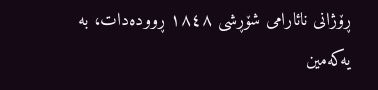ڕۆژانی نائارامی شۆڕشی ١٨٤٨ ڕوودەدات، بە یەکەمین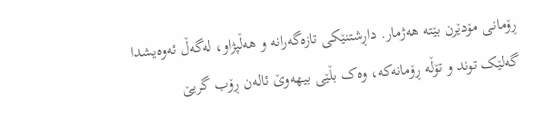ڕۆمانی مۆدێرن بێتە هەژمار. داڕشتنێکی تازەگەرانە و هەڵپژاو، لەگەڵ ئەوەیشدا گەلێک توند و تۆڵە ڕۆمانەکە، وەک بڵێی بیهەوێ ئالەن ڕۆب گریێ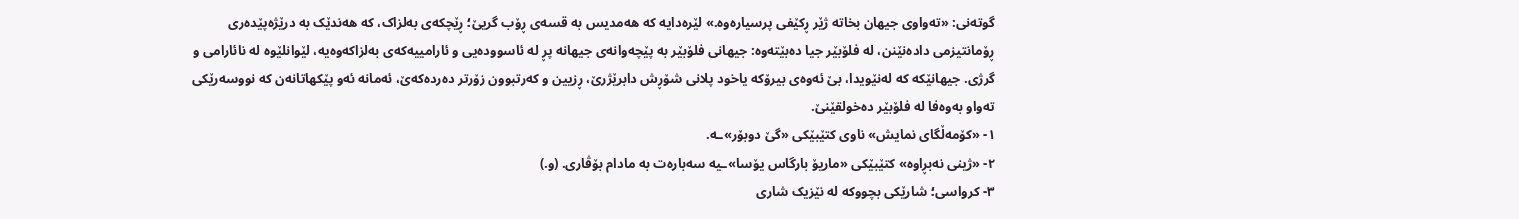گوتەنی: «تەواوی جیهان بخاتە ژێر ڕکێفی پرسیارەوە.» لێرەدایە کە هەمدیس بە قسەی ڕۆب گریێ؛ ڕێچکەی بەلزاک، کە هەندێک بە درێژەپێدەری ڕۆمانتیزمی دادەنێنن، لە فلۆبێر جیا دەبێتەوە: جیهانی فلۆبێر بە پێچەوانەی جیهانە پڕ لە ئاسوودەیی و ئارامییەکەی بەلزاکەوەیە، لێوانلێوە لە نائارامی و گرژی. جیهانێکە کە لەنێویدا، بێ ئەوەی بیرۆکە یاخود پلانی شۆڕش دابرێژرێ، ڕزیین و کەرتبوون زۆرتر دەردەکەێ، ئەمانە ئەو پێکهاتانەن کە نووسەرێکی تەواو بەوەفا لە فلۆبێر دەخولقێنێ.
١- «کۆمەڵگای نمایش» ناوی کتێبێکی «گێ دوبۆر»ـە.
٢- «ژینی نەبڕاوە» کتێبێکی «ماریۆ بارگاس یۆسا»ـیە سەبارەت بە مادام بۆڤاری. (و.)
٣- کرواسی؛ شارێکی بچووکە لە نێزیک شاری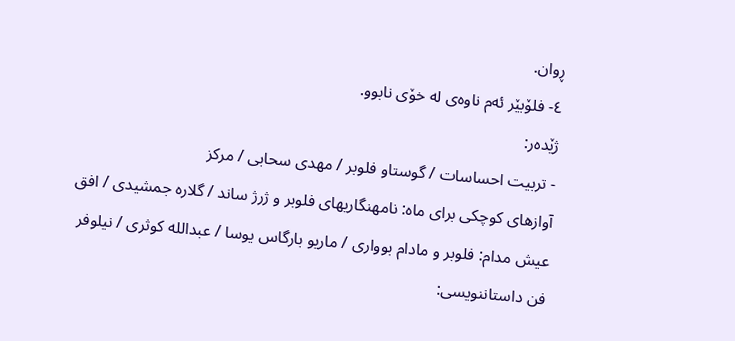ڕوان.
٤- فلۆبێر ئەم ناوەی لە خۆی نابوو.
ژێدەر:
- تربیت احساسات / گوستاو فلوبر / مهدی سحابی / مرکز
آوازهای کوچکی برای ماه: نامهنگاریهای فلوبر و ژرژ ساند / گلاره جمشیدی / افق
عیش مدام: فلوبر و مادام بوواری / ماریو بارگاس یوسا / عبدالله کوثری / نیلوفر
فن داستاننویسی: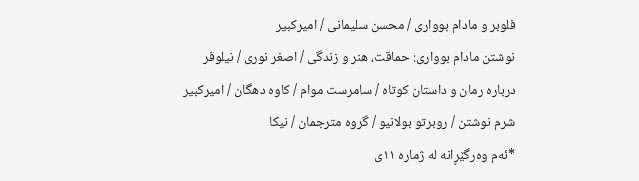فلوبر و مادام بوواری / محسن سلیمانی / امیرکبیر
نوشتن مادام بوواری: حماقت، هنر و زندگی / اصغر نوری / نیلوفر
درباره رمان و داستان کوتاه / سامرست موام / کاوه دهگان / امیرکبیر
شرم نوشتن / روبرتو بولانیو / گروه مترجمان / نیکا
*ئەم وەرگێڕانە لە ژمارە ١١ی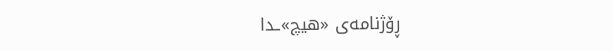ڕۆژنامەی «هیچ»ـدا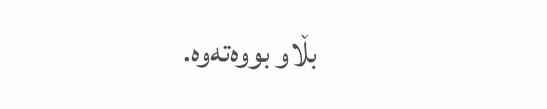بڵاو بووەتەوە.